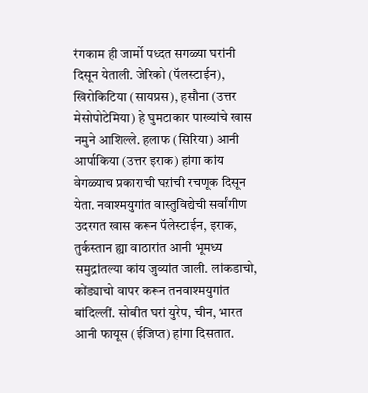रंगकाम ही जार्मो पध्दत सगळ्या घरांनी दिसून येताली. जेरिको (पॅलस्टाईन), खिरोकिटिया (सायप्रस), हसौना (उत्तर मेसोपोटेमिया) हे घुमटाकार पाख्यांचे खास नमुने आशिल्ले. हलाफ (सिरिया) आनी आर्पाकिया (उत्तर इराक) हांगा कांय वेगळ्याच प्रकाराची घऱांची रचणूक दिसून येता. नवाश्मयुगांत वास्तुविद्येची सर्वांगीण उदरगत खास करून पॅलेस्टाईन, इराक, तुर्कस्तान ह्या वाठारांत आनी भूमध्य समुद्रांतल्या कांय जुव्यांत जाली. लांकडाचो, कोंड्याचो वापर करून तनवाश्मयुगांत बांदिल्लीं. सोबीत घरां युरेप, चीन, भारत आनी फायूस (ईजिप्त) हांगा दिसतात.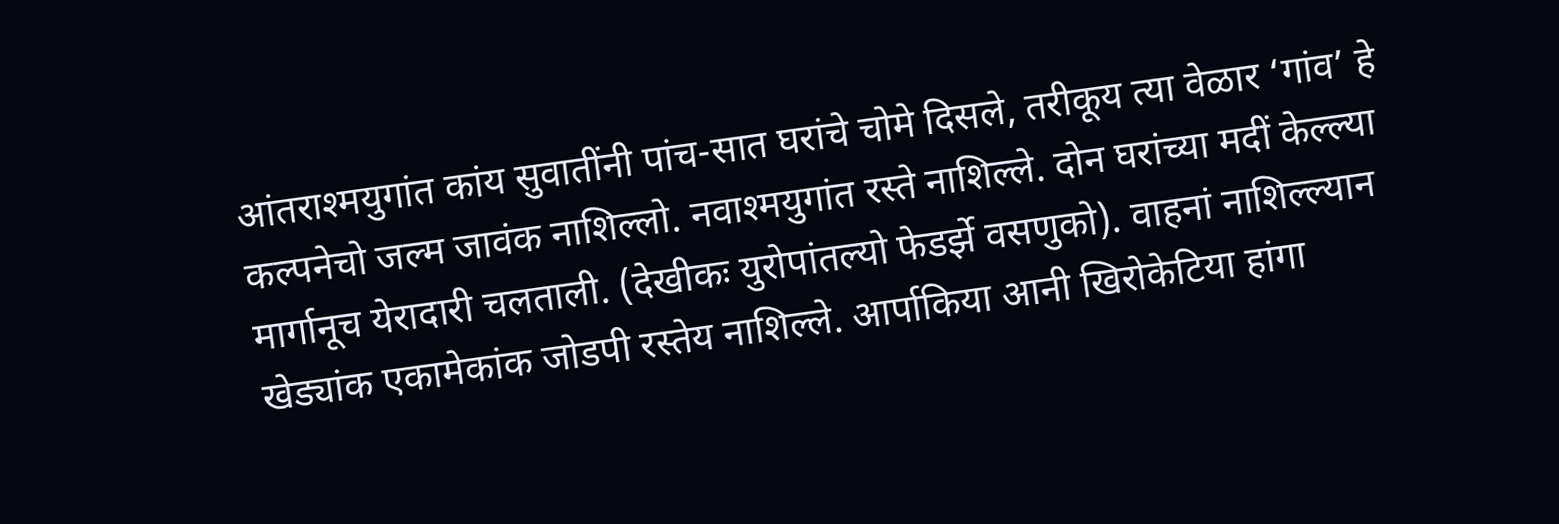आंतराश्मयुगांत कांय सुवातींनी पांच-सात घरांचे चोमे दिसले, तरीकूय त्या वेळार ‘गांव’ हे कल्पनेचो जल्म जावंक नाशिल्लो. नवाश्मयुगांत रस्ते नाशिल्ले. दोन घरांच्या मदीं केल्ल्या मार्गानूच येरादारी चलताली. (देखीकः युरोपांतल्यो फेडर्झे वसणुको). वाहनां नाशिल्ल्यान खेड्यांक एकामेकांक जोडपी रस्तेय नाशिल्ले. आर्पाकिया आनी खिरोकेटिया हांगा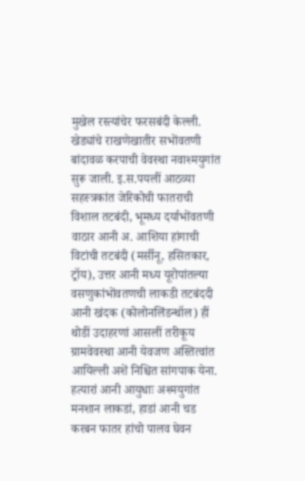मुखेल रस्त्यांचेर फरसबंदी केल्ली. खेड्यांचे राखणेखातीर सभोंवतणी बांदावळ करपाची वेवस्था नवाश्मयुगांत सुरू जाली. इ.स.पयलीं आठव्या सहस्त्रकांत जेरिकोची फातराची विशाल तटबंदी, भूमध्य दर्याभोंवतणी वाठार आनी अ. आशिया हांगाची विटांची तटबंदी (मर्सीनू, हसितकार, ट्रॉय), उत्तर आनी मध्य यूरोपांतल्या वसणुकांभोंवतणची लाकडी तटबंददी आनी खंदक (कोलोनलिंडन्थॉल) हीं थोडीं उदाहरणां आसलीं तरीकूय ग्रामवेवस्था आनी येवजण अस्तित्वांत आयिल्ली अशें निश्चित सांगपाक येना. हत्यारां आनी आयुधाः अश्मयुगांत मनशान लाकडां, हाडां आनी चड करबन फातर हांचो पालव घेवन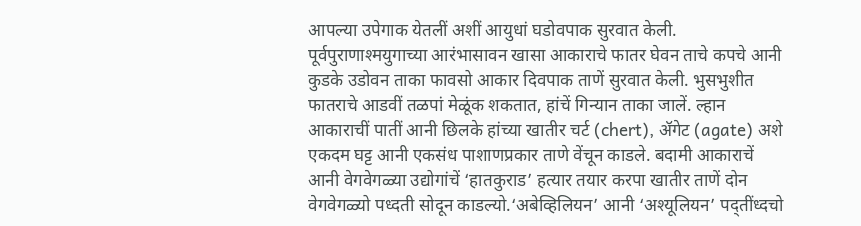आपल्या उपेगाक येतलीं अशीं आयुधां घडोवपाक सुरवात केली. पूर्वपुराणाश्मयुगाच्या आरंभासावन खासा आकाराचे फातर घेवन ताचे कपचे आनी कुडके उडोवन ताका फावसो आकार दिवपाक ताणें सुरवात केली. भुसभुशीत फातराचे आडवीं तळपां मेळूंक शकतात, हांचें गिन्यान ताका जालें. ल्हान आकाराचीं पातीं आनी छिलके हांच्या खातीर चर्ट (chert), ॲगेट (agate) अशे एकदम घट्ट आनी एकसंध पाशाणप्रकार ताणे वेंचून काडले. बदामी आकाराचें आनी वेगवेगळ्या उद्योगांचें ‘हातकुराड’ हत्यार तयार करपा खातीर ताणें दोन वेगवेगळ्यो पध्दती सोदून काडल्यो.‘अबेव्हिलियन’ आनी ‘अश्यूलियन’ पद्तींध्दचो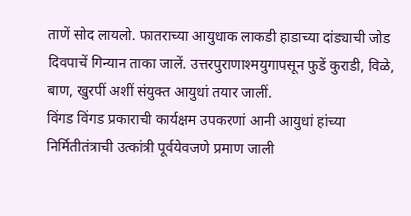ताणें सोद लायलो. फातराच्या आयुधाक लाकडी हाडाच्या दांड्याची जोड दिवपाचें गिन्यान ताका जालें. उत्तरपुराणाश्मयुगापसून फुडें कुराडी, विळे, बाण, खुरपीं अशीं संयुक्त आयुधां तयार जालीं.
विंगड विंगड प्रकाराची कार्यक्षम उपकरणां आनी आयुधां हांच्या निर्मितीतंत्राची उत्कांत्री पूर्वयेवजणे प्रमाण जाली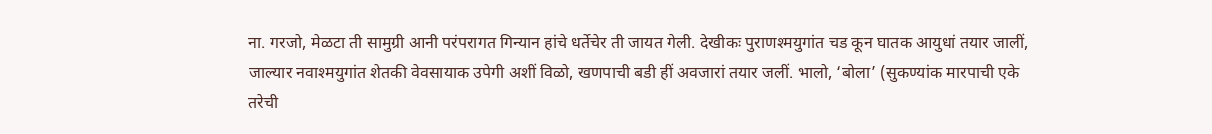ना. गरजो, मेळटा ती सामुग्री आनी परंपरागत गिन्यान हांचे धर्तेचेर ती जायत गेली. देखीकः पुराणश्मयुगांत चड कून घातक आयुधां तयार जालीं, जाल्यार नवाश्मयुगांत शेतकी वेवसायाक उपेगी अशीं विळो, खणपाची बडी हीं अवजारां तयार जलीं. भालो, ‘बोला’ (सुकण्यांक मारपाची एके तरेची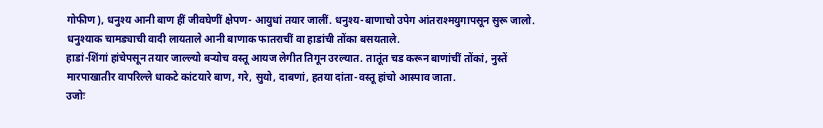गोफीण), धनुश्य आनी बाण हीं जीवघेणीं क्षेपण- आयुधां तयार जालीं. धनुश्य-बाणाचो उपेग आंतराश्मयुगापसून सुरू जालो. धनुश्याक चामड्याची वादी लायताले आनी बाणाक फातराचीं वा हाडांची तोंका बसयताले.
हाडां-शिंगां हांचेपसून तयार जाल्ल्यो बऱ्योच वस्तू आयज लेगीत तिगून उरल्यात. तातूंत चड करून बाणांचीं तोंकां, नुस्तें मारपाखातीर वापरिल्ले धाकटे कांटयारे बाण, गरे, सुयो, दाबणां, हतया दांता-वस्तू हांचो आस्पाव जाता.
उजोः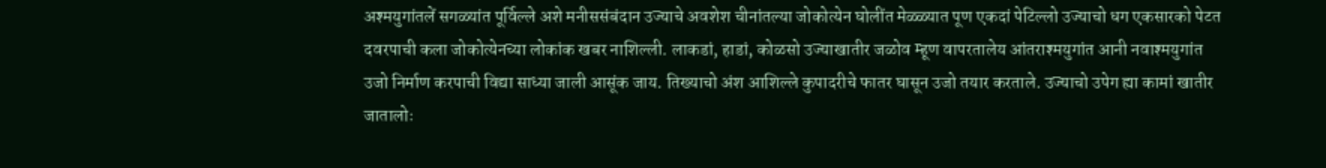अश्मयुगांतलें सगळ्यांत पूर्विल्ले अशे मनीससंबंदान उज्याचे अवशेश चीनांतल्या जोकोत्येन घोलींत मेळ्ळ्यात पूण एकदां पेटिल्लो उज्याचो धग एकसारको पेटत दवरपाची कला जोकोत्येनच्या लोकांक खबर नाशिल्ली. लाकडां, हाडां, कोळसो उज्याखातीर जळोव म्हूण वापरतालेय आंतराश्मयुगांत आनी नवाश्मयुगांत उजो निर्माण करपाची विद्या साध्या जाली आसूंक जाय. तिख्याचो अंश आशिल्ले कुपादरीचे फातर घासून उजो तयार करताले. उज्याचो उपेग ह्या कामां खातीर जातालोः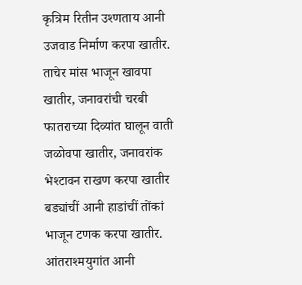कृत्रिम रितीन उश्णताय आनी उजवाड निर्माण करपा खातीर. ताचेर मांस भाजून खावपा खातीर, जनावरांची चरबी फातराच्या दिव्यांत घालून वाती जळोवपा खातीर, जनावरांक भेश्टावन राखण करपा खातीर बड्यांचीं आनी हाडांचीं तोंकां भाजून टणक करपा खातीर. आंतराश्मयुगांत आनी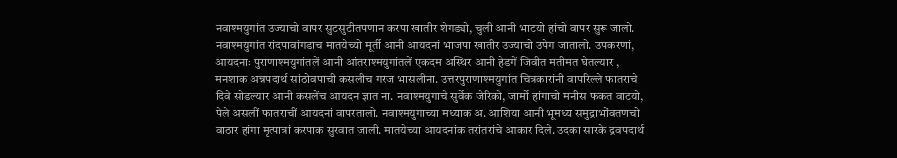नवाश्मयुगांत उज्याचो वापर सुटसुटीतपणान करपा खातीर शेगड्यो, चुली आनी भाटयो हांचो वापर सुरू जालो. नवाश्मयुगांत रांदपावांगडाच मातयेच्यो मूर्ती आनी आयदनां भाजपा खातीर उज्याचो उपेग जातालो. उपकरणां, आयदनाः पुराणाश्मयुगांतलें आनी आंतराश्मयुगांतलें एकदम अस्थिर आनी हेडगें जिवीत मतीमत घेतल्यार , मनशाक अन्नपदार्थ सांठोवपाची कसलीच गरज भासलीना. उत्तरपुराणाश्मयुगांत चित्रकारांनी वापरिल्ले फातराचे दिवे सोडल्यार आनी कसलेंच आयदन ज्ञात ना. नवाश्मयुगाचे सुर्वेक जेरिको, जार्मो हांगाचो मनीस फकत वाटयो, पेले असलीं फातराचीं आयदनां वापरतालो. नवाश्मयुगाच्या मध्याक अ. आशिया आनी भूमध्य समुद्राभोंवतणचो वाठार हांगा मृत्पात्रां करपाक सुरवात जाली. मातयेच्या आयदनांक तरांतरांचे आकार दिले. उदका सारके द्रवपदार्थ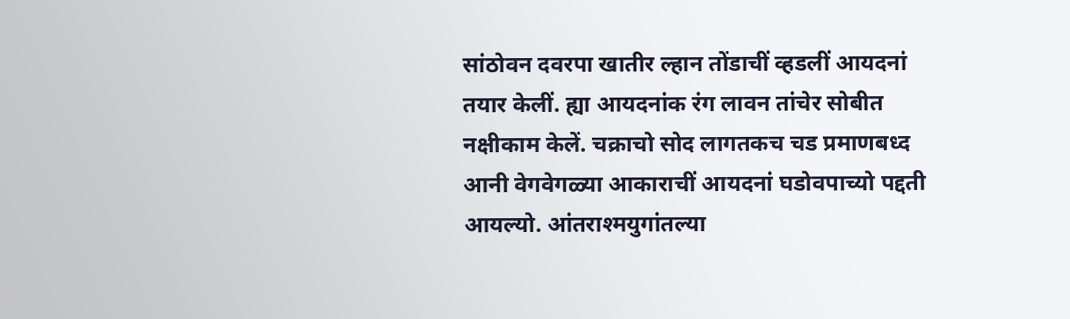सांठोवन दवरपा खातीर ल्हान तोंडाचीं व्हडलीं आयदनां तयार केलीं. ह्या आयदनांक रंग लावन तांचेर सोबीत नक्षीकाम केलें. चक्राचो सोद लागतकच चड प्रमाणबध्द आनी वेगवेगळ्या आकाराचीं आयदनां घडोवपाच्यो पद्दती आयल्यो. आंतराश्मयुगांतल्या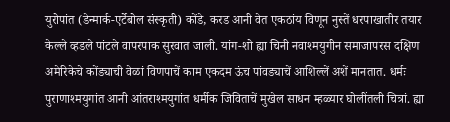युरोपांत (डेन्मार्क-एर्टेबोल संस्कृती) कोंडे, करड आनी वेत एकठांय विणून नुस्तें धरपाखातीर तयार केल्ले व्हडले पांटले वापरपाक सुरवात जाली. यांग-शो ह्या चिनी नवाश्मयुगीन समाजापरस दक्षिण अमेरिकेचे कोंड्याची वेळां विणपाचें काम एकदम ऊंच पांवड्याचें आशिल्लें अशें मानतात. धर्मः पुराणाश्मयुगांत आनी आंतराश्मयुगांत धर्मीक जिविताचें मुखेल साधन म्हळ्यार घोलींतली चित्रां. ह्या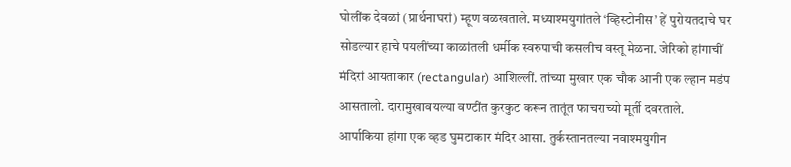घोलींक देवळां (प्रार्थनाघरां) म्हूण वळखताले. मध्याश्मयुगांतले ‘व्हिस्टोनीस’ हें पुरोयतदाचे घर सोडल्यार हाचे पयलींच्या काळांतली धर्मीक स्वरुपाची कसलीच वस्तू मेळना. जेरिको हांगाचीं मंदिरां आयताकार (rectangular) आशिल्लीं. तांच्या मुखार एक चौक आनी एक ल्हान मडंप आसतालो. दारामुखावयल्या वण्टींत कुरकुट करून तातूंत फाचराच्यो मूर्ती दवरताले. आर्पाकिया हांगा एक व्हड घुमटाकार मंदिर आसा. तुर्कस्तानतल्या नवाश्मयुगीन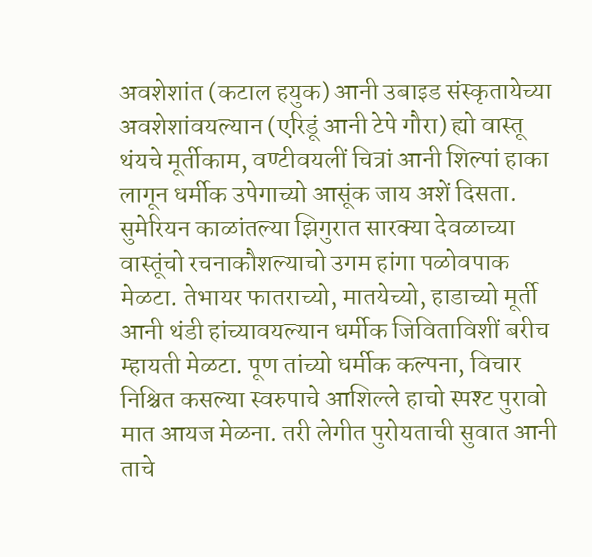अवशेशांत (कटाल हयुक) आनी उबाइड संस्कृतायेच्या अवशेशांवयल्यान (एरिडूं आनी टेपे गौरा) ह्यो वास्तू थंयचे मूर्तीकाम, वण्टीवयलीं चित्रां आनी शिल्पां हाका लागून धर्मीक उपेगाच्यो आसूंक जाय अशें दिसता. सुमेरियन काळांतल्या झिगुरात सारक्या देवळाच्या वास्तूंचो रचनाकौशल्याचो उगम हांगा पळोवपाक मेळटा. तेभायर फातराच्यो, मातयेच्यो, हाडाच्यो मूर्ती आनी थंडी हांच्यावयल्यान धर्मीक जिविताविशीं बरीच म्हायती मेळटा. पूण तांच्यो धर्मीक कल्पना, विचार निश्चित कसल्या स्वरुपाचे आशिल्ले हाचो स्पश्ट पुरावो मात आयज मेळना. तरी लेगीत पुरोयताची सुवात आनी ताचे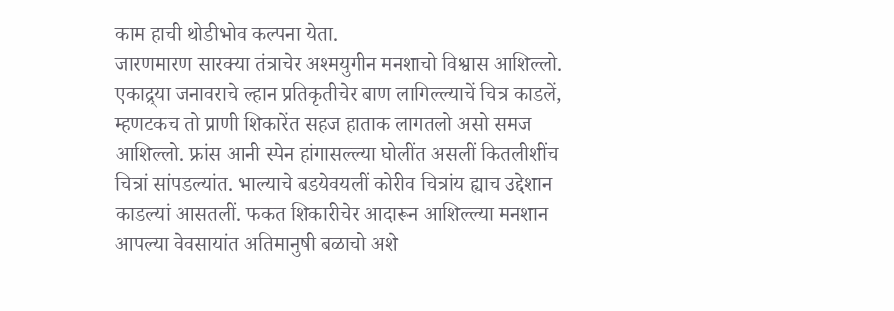काम हाची थोडीभोव कल्पना येता.
जारणमारण सारक्या तंत्राचेर अश्मयुगीन मनशाचो विश्वास आशिल्लो. एकाद्र्या जनावराचे ल्हान प्रतिकृतीचेर बाण लागिल्ल्याचें चित्र काडलें, म्हणटकच तो प्राणी शिकारेंत सहज हाताक लागतलो असो समज आशिल्लो. फ्रांस आनी स्पेन हांगासल्ल्या घोलींत असलीं कितलीशींच चित्रां सांपडल्यांत. भाल्याचे बडयेवयलीं कोरीव चित्रांय ह्याच उद्देशान काडल्यां आसतलीं. फकत शिकारीचेर आदारून आशिल्ल्या मनशान आपल्या वेवसायांत अतिमानुषी बळाचो अशे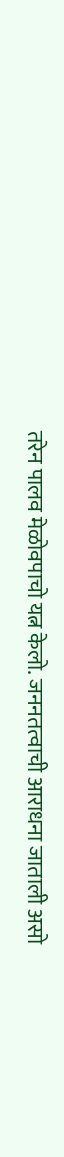तरेन पालव मेळोवपाचो यत्न केलो. जननतत्वाची आराधना जाताली असो